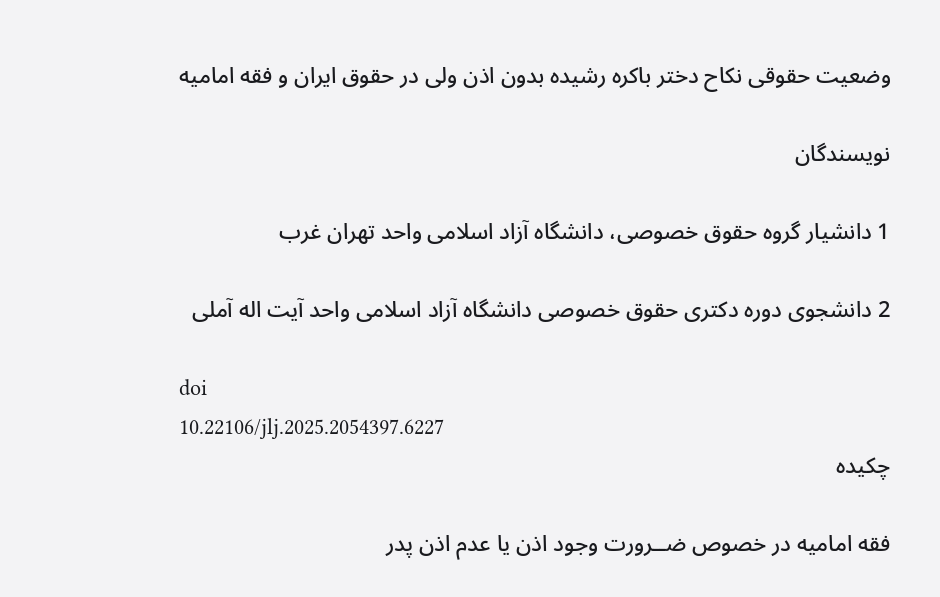وضعیت حقوقی نکاح دختر باکره رشیده بدون اذن ولی در حقوق ایران و فقه امامیه

نویسندگان

1 دانشیار گروه حقوق خصوصی، دانشگاه آزاد اسلامی واحد تهران غرب

2 دانشجوی دوره دکتری حقوق خصوصی دانشگاه آزاد اسلامی واحد آیت اله آملی

doi
10.22106/jlj.2025.2054397.6227
چکیده

فقه امامیه در خصوص ضــرورت وجود اذن یا عدم اذن پدر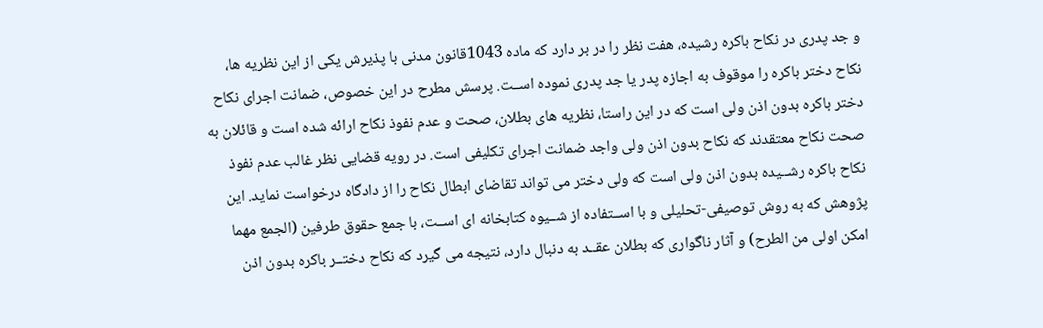و جد پدری در نکاح باکره رشیده، هفت نظر را در بر دارد که ماده 1043قانون مدنی با پذیرش یکی از این نظریه ها، نکاح دختر باکره را موقوف به اجازه پدر یا جد پدری نموده اســت. پرسش مطرح در این خصوص، ضمانت اجرای نکاح دختر باکره بدون اذن ولی است که در این راستا، نظریه های بطلان، صحت و عدم نفوذ نکاح ارائه شده است و قائلان به صحت نکاح معتقدند که نکاح بدون اذن ولی واجد ضمانت اجرای تکلیفی است. در رویه قضایی نظر غالب عدم نفوذ نکاح باکره رشــیده بدون اذن ولی است که ولی دختر می تواند تقاضای ابطال نکاح را از دادگاه درخواست نماید. این پژوهش که به روش توصیفی-تحلیلی و با اســتفاده از شــیوه کتابخانه ای اســت، با جمع حقوق طرفین (الجمع مهما امکن اولی من الطرح) و آثار ناگواری که بطلان عقــد به دنبال دارد، نتیجه می گیرد که نکاح دختــر باکره بدون اذن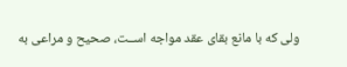ولی که با مانع بقای عقد مواجه اســت، صحیح و مراعی به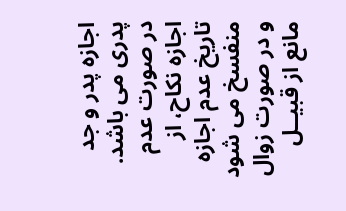اجازه پدر و جد پدری می باشد. در صورت عدم اجازه نکاح، از تاریخ عدم اجازه منفسخ می شود و در صورت زوال مانع از قبیــل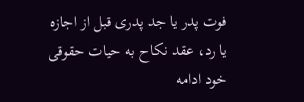فوت پدر یا جد پدری قبل از اجازه یا رد، عقد نکاح به حیات حقوقی خود ادامه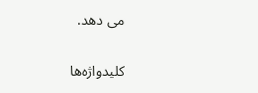می دهد.

کلیدواژه‌ها